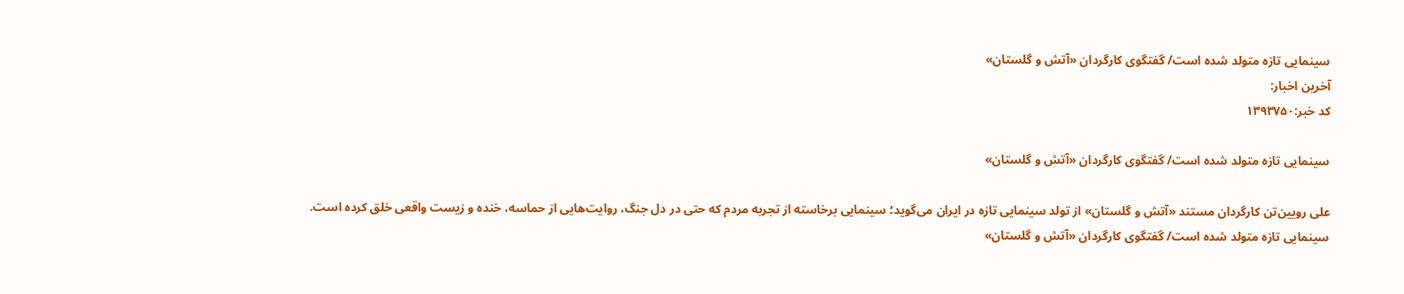سینمایی تازه متولد شده است/ گفتگوی کارگردان «آتش و گلستان»
آخرین اخبار:
کد خبر:۱۳۹۳۷۵۰

سینمایی تازه متولد شده است/ گفتگوی کارگردان «آتش و گلستان»

علی رویین‌تن کارگردان مستند «آتش و گلستان» از تولد سینمایی تازه در ایران می‌گوید؛ سینمایی برخاسته از تجربه مردم که حتی در دل جنگ، روایت‌هایی از حماسه، خنده و زیست واقعی خلق کرده است.
سینمایی تازه متولد شده است/ گفتگوی کارگردان «آتش و گلستان»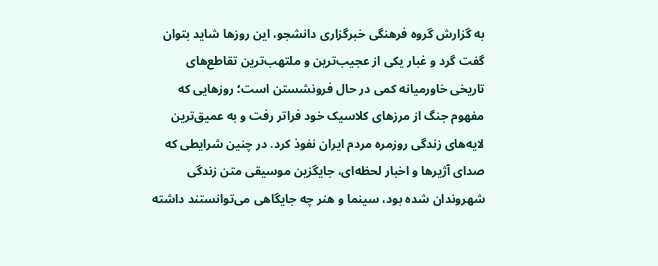به گزارش گروه فرهنگی خبرگزاری دانشجو، این روز‌ها شاید بتوان گفت گرد و غبار یکی از عجیب‌ترین و ملتهب‌ترین تقاطع‌های تاریخی خاورمیانه کمی در حال فرونشستن است؛ روز‌هایی که مفهوم جنگ از مرز‌های کلاسیک خود فراتر رفت و به عمیق‌ترین لایه‌های زندگی روزمره مردم ایران نفوذ کرد. در چنین شرایطی که صدای آژیر‌ها و اخبار لحظه‌ای، جایگزین موسیقی متن زندگی شهروندان شده بود، سینما و هنر چه جایگاهی می‌توانستند داشته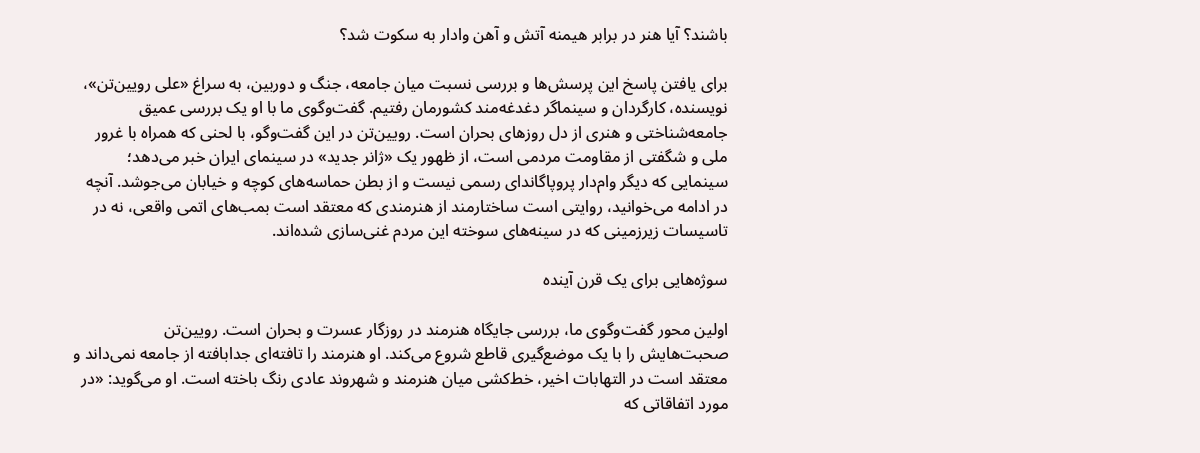باشند؟ آیا هنر در برابر هیمنه آتش و آهن وادار به سکوت شد؟

برای یافتن پاسخ این پرسش‌ها و بررسی نسبت میان جامعه، جنگ و دوربین، به سراغ «علی رویین‌تن»، نویسنده، کارگردان و سینماگر دغدغه‌مند کشورمان رفتیم. گفت‌وگوی ما با او یک بررسی عمیق جامعه‌شناختی و هنری از دل روز‌های بحران است. رویین‌تن در این گفت‌و‌گو، با لحنی که همراه با غرور ملی و شگفتی از مقاومت مردمی است، از ظهور یک «ژانر جدید» در سینمای ایران خبر می‌دهد؛ سینمایی که دیگر وام‌دار پروپاگاندای رسمی نیست و از بطن حماسه‌های کوچه و خیابان می‌جوشد. آنچه در ادامه می‌خوانید، روایتی است ساختارمند از هنرمندی که معتقد است بمب‌های اتمی واقعی، نه در تاسیسات زیرزمینی که در سینه‌های سوخته این مردم غنی‌سازی شده‌اند.

سوژه‌هایی برای یک قرن آینده

اولین محور گفت‌وگوی ما، بررسی جایگاه هنرمند در روزگار عسرت و بحران است. رویین‌تن صحبت‌هایش را با یک موضع‌گیری قاطع شروع می‌کند. او هنرمند را تافته‌ای جدابافته از جامعه نمی‌داند و معتقد است در التهابات اخیر، خط‌کشی میان هنرمند و شهروند عادی رنگ باخته است. او می‌گوید: «در مورد اتفاقاتی که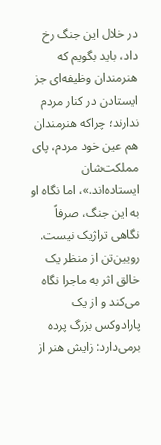در خلال این جنگ رخ داد، باید بگویم که هنرمندان وظیفه‌ای جز ایستادن در کنار مردم ندارند؛ چرا‌که هنرمندان هم عین خود مردم، پای مملکت‌شان ایستاده‌اند.»، اما نگاه او به این جنگ، صرفاً نگاهی تراژیک نیست. رویین‌تن از منظر یک خالق اثر به ماجرا نگاه می‌کند و از یک پارادوکس بزرگ پرده برمی‌دارد: زایش هنر از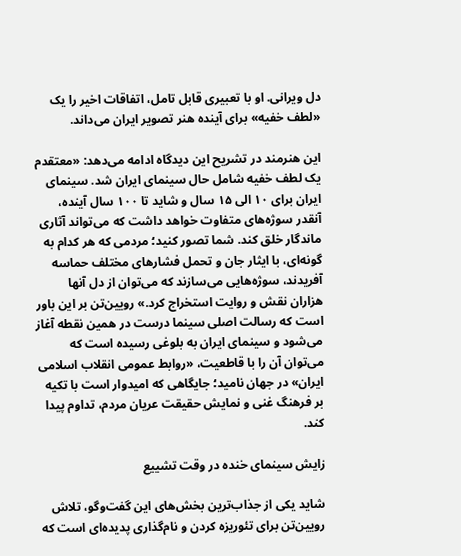دل ویرانی. او با تعبیری قابل تامل، اتفاقات اخیر را یک «لطف خفیه» برای آینده هنر تصویر ایران می‌داند.

این هنرمند در تشریح این دیدگاه ادامه می‌دهد: «معتقدم یک لطف خفیه شامل حال سینمای ایران شد. سینمای ایران برای ۱۰ الی ۱۵ سال و شاید تا ۱۰۰ سال آینده، آنقدر سوژه‌های متفاوت خواهد داشت که می‌تواند آثاری ماندگار خلق کند. شما تصور کنید؛ مردمی که هر کدام به گونه‌ای، با ایثار جان و تحمل فشار‌های مختلف حماسه آفریدند، سوژه‌هایی می‌سازند که می‌توان از دل آنها هزاران نقش و روایت استخراج کرد.» رویین‌تن بر این باور است که رسالت اصلی سینما درست در همین نقطه آغاز می‌شود و سینمای ایران به بلوغی رسیده است که می‌توان آن را با قاطعیت، «روابط عمومی انقلاب اسلامی ایران» در جهان نامید؛ جایگاهی که امیدوار است با تکیه بر فرهنگ غنی و نمایش حقیقت عریان مردم، تداوم پیدا کند.

زایش سینمای خنده در وقت تشییع

شاید یکی از جذاب‌ترین بخش‌های این گفت‌و‌گو، تلاش رویین‌تن برای تئوریزه کردن و نام‌گذاری پدیده‌ای است که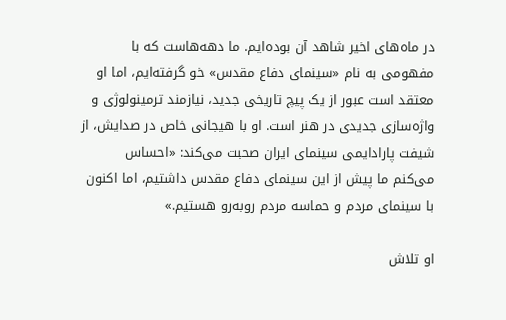در ماه‌های اخیر شاهد آن بوده‌ایم. ما دهه‌هاست که با مفهومی به نام «سینمای دفاع مقدس» خو گرفته‌ایم، اما او معتقد است عبور از یک پیچ تاریخی جدید، نیازمند ترمینولوژی و واژه‌سازی جدیدی در هنر است. او با هیجانی خاص در صدایش، از شیفت پارادایمی سینمای ایران صحبت می‌کند: «احساس می‌کنم ما پیش از این سینمای دفاع مقدس داشتیم، اما اکنون با سینمای مردم و حماسه مردم روبه‌رو هستیم.»

او تلاش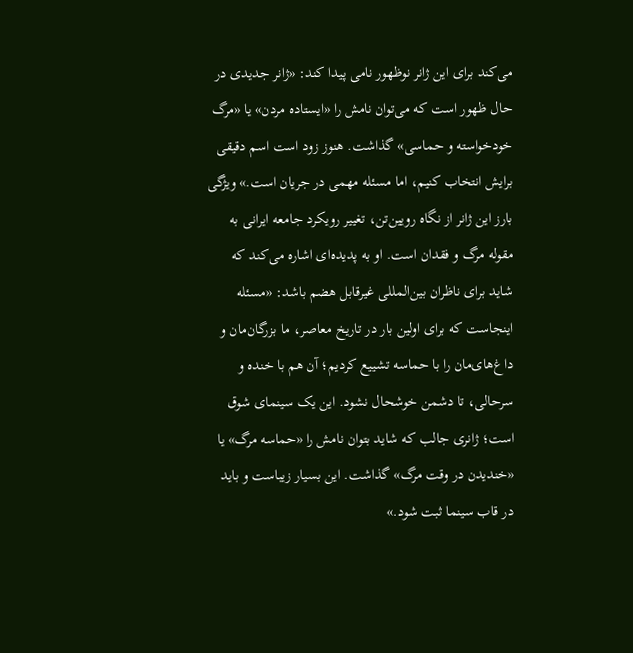می‌کند برای این ژانر نوظهور نامی پیدا کند: «ژانر جدیدی در حال ظهور است که می‌توان نامش را «ایستاده مردن» یا «مرگ خودخواسته و حماسی» گذاشت. هنوز زود است اسم دقیقی برایش انتخاب کنیم، اما مسئله مهمی در جریان است.» ویژگی بارز این ژانر از نگاه رویین‌تن، تغییر رویکرد جامعه ایرانی به مقوله مرگ و فقدان است. او به پدیده‌ای اشاره می‌کند که شاید برای ناظران بین‌المللی غیرقابل هضم باشد: «مسئله اینجاست که برای اولین بار در تاریخ معاصر، ما بزرگان‌مان و داغ‌های‌مان را با حماسه تشییع کردیم؛ آن هم با خنده و سرحالی، تا دشمن خوشحال نشود. این یک سینمای شوق است؛ ژانری جالب که شاید بتوان نامش را «حماسه مرگ» یا «خندیدن در وقت مرگ» گذاشت. این بسیار زیباست و باید در قاب سینما ثبت شود.»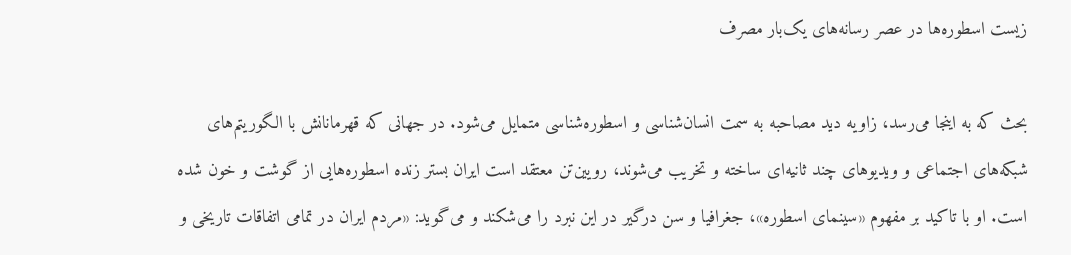زیست اسطوره‌ها در عصر رسانه‌های یک‌بار مصرف

بحث که به اینجا می‌رسد، زاویه دید مصاحبه به سمت انسان‌شناسی و اسطوره‌شناسی متمایل می‌شود. در جهانی که قهرمانانش با الگوریتم‌های شبکه‌های اجتماعی و ویدیو‌های چند ثانیه‌ای ساخته و تخریب می‌شوند، رویین‌تن معتقد است ایران بستر زنده اسطوره‌هایی از گوشت و خون شده است. او با تاکید بر مفهوم «سینمای اسطوره»، جغرافیا و سن درگیر در این نبرد را می‌شکند و می‌گوید: «مردم ایران در تمامی اتفاقات تاریخی و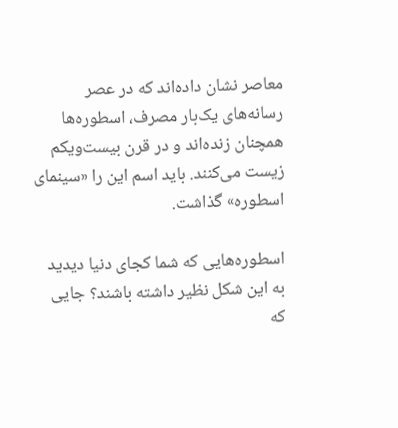معاصر نشان داده‌اند که در عصر رسانه‌های یک‌بار مصرف، اسطوره‌ها همچنان زنده‌اند و در قرن بیست‌ویکم زیست می‌کنند. باید اسم این را «سینمای اسطوره» گذاشت.

اسطوره‌هایی که شما کجای دنیا دیدید به این شکل نظیر داشته باشند؟ جایی که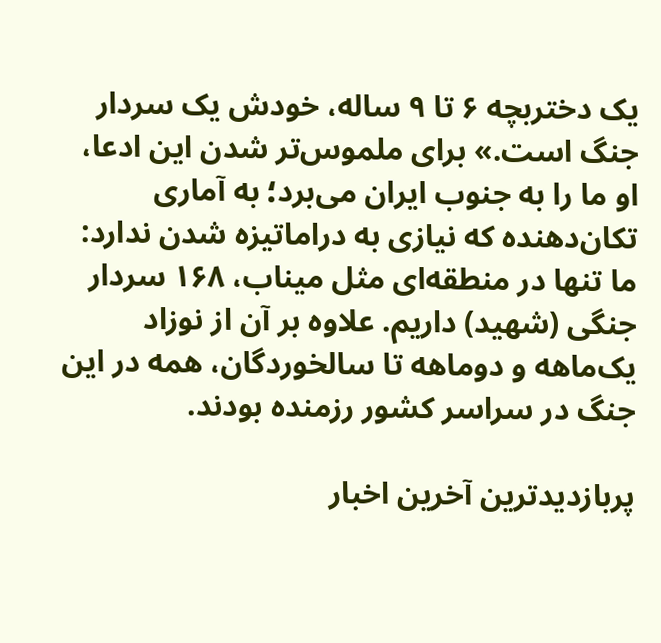یک دختربچه ۶ تا ۹ ساله، خودش یک سردار جنگ است.» برای ملموس‌تر شدن این ادعا، او ما را به جنوب ایران می‌برد؛ به آماری تکان‌دهنده که نیازی به دراماتیزه شدن ندارد: ما تنها در منطقه‌ای مثل میناب، ۱۶۸ سردار جنگی (شهید) داریم. علاوه بر آن از نوزاد یک‌ماهه و دوماهه تا سالخوردگان، همه در این جنگ در سراسر کشور رزمنده بودند.

پربازدیدترین آخرین اخبار